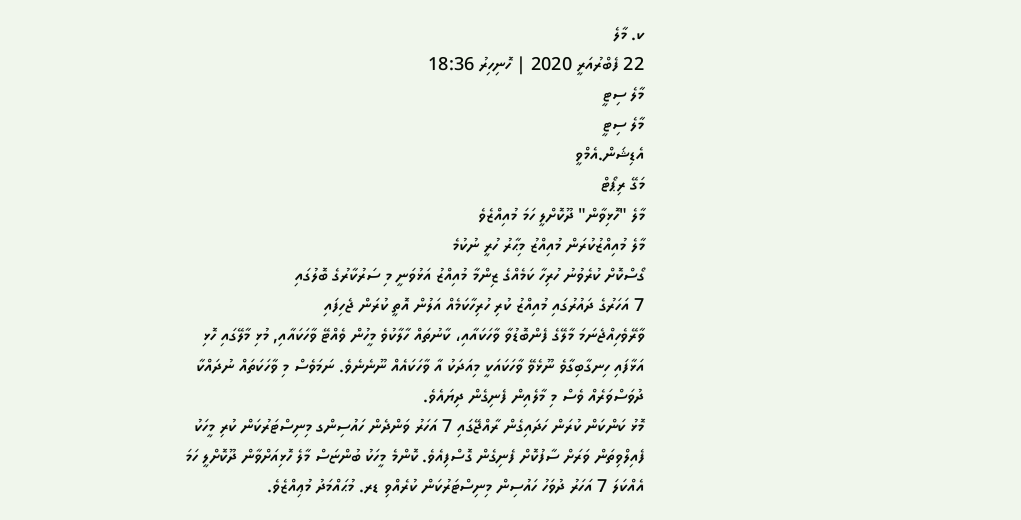ކ. މާލެ
22 ފެބްރުއަރީ 2020 | ހޮނިހިރު 18:36
މާލެ ސިޓީ
މާލެ ސިޓީ
އެޑިޝަން.އެމްވީ
މަގޭ ރިޕޯޓް
މާލެ "ހޮޅިވާން" ދޫކޮށްލީ ހަމަ މުއިއްޒެވެ
މާލެ މުއިއްޒުކުރަން މުއިއްޒު މިޙާރު ހުރީ ނުކުމެ
ގޯސްކޮށް ކުރެވުނު ހުރިހާ ކަމެއްގެ ޒިންމާ މުއިއްޒު އަޅުވަނީ މި ސަރުކާރުގެ ބޮލުގައި
7 އަހަރުގެ ދައުރުގައި މުއިއްޒު ކުރި ހުރިހާކަމެއް އަލުން އޮތީ ކުރަން ޖެހިފައި
ވާރޭވެހިއްޖެނަމަ މާލޭގެ ފެންބޮޑުވާ ވާހަކައާއި، ކާނުތައް ހާލާކުވެ މީހުން ވެއްޓޭ ވާހަކައާއި, މުޅި މާލޭގައި ހޮޅި އަޅާފައި ހިނގާބިގާވެ ނޫޅެވޭ ވާހަކައަކީ މިއަދަކު އާ ވާހަކައެއް ނޫނެނެވެ. ނަމަވެސް މި ވާހަކަތައް ނުދައްކާ ދުވަސްވަރެއް ވެސް މި މާލެއިން ފެނިގެން ދިޔައެވެ.
މޮޅު ކަންކަން ކުރަން ހަދައިގެން ރާއްޖޭގައި 7 އަހަރު ވަންދެން ހައުސިންގ މިނިސްޓަރުކަން ކުރި މީހަކު ފެއިލްވިތަން ވަރަށް ސާފުކޮށް ފެނިގެން ގޮސްފިއެވެ. ކޮންމެ މީހަކު ބުންޏަސް މާލެ ހޮޅިއަށްވާން ދޫކޮށްލީ ހަމަ އެއްކަލަ 7 އަހަރު ދުވަހު ހައުސިން މިނިސްޓަރުކަން ކުރެއްވި ޑރ. މުޙައްމަދު މުޢިއްޒެވެ.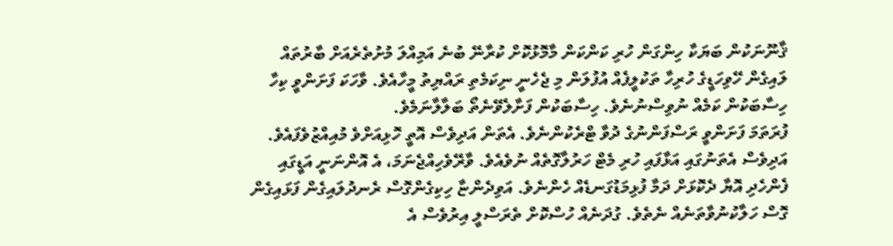ޤާނޫނަކުން ބަޔަކާ ހިންގަން ހުރި ކަންކަން މާމޮޅުކޮށް ކުރާނޭ ބުނެ އަމިއްލަ މުށުތެރެއަށް ބާރުތައް ލައިގެން ހޭވިހަޑީގެ ހުރިހާ ތަކުލީފެއް އުފުލަން މި ޖެހެނީ ނިކަމެތި ރައްޔިތު މީހާއެވެ. ވާހަކަ ފަށަންވީ ކިހާ ހިސާބަކުން ކަމެއް ނުވިސްނުނެވެ. ހިސާބަކުން ފަށާލެވޭނެތޯ ބަލާލާނަމެވެ.
ފުރަތަމަ ފަށަންވީ ރަސްފަންނުގެ ދުވާ ޓްރެކުންނެވެ. އެތަން އަދިވެސް އޮތީ ހޮޅިއަށްވެ މުއިއްޒުވެފައެވެ. އަދިވެސް އެތަނުގައި އަޅާފައި ހުރި މެޓް ހަރުލާގޮތެއް ނުވެއެވެ. ވާރޭވެހިއްޖެނަމަ، އެ އޮންނަނީ އަޑީގައި ފެންހެދި އޮޔާ ދެކޮޅަށް ދަމާ ފުޅިމަޑުގަނޑެއް ހެންނެވެ. އަވިދެންޏާ ހިކިގެންގޮސް ރެނދުލައިގެން ފަޅައިގެން ގޮސް ހަލާކުނުވާތަނެއް ނެތެވެ. ގުދަނެއް ހުސްކޮށް ތެރަސްލީ އިރުވެސް އެ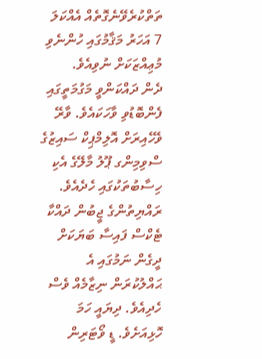ތަތްކުރެވޭނެގޮތެއް އެއްކަލަ 7 އަހަރު މަޤާމުގައި ހުންނެވި މުޢިއްޒަކަށް ނުވިއެވެ.
ދެން ދައްކަންވީ މަގުމަތީގައި ފެންބޮޑުވި ވާހަކައެވެ. ވާރޭ ވެހޭއިރަށް އޮލިމްޕިކް ސައިޒުގެ ސްވިމިންގ ޕޫލު މާލޭގެ އެކި ހިސާބުތަކުގައި ހެދެއެވެ. ރައްޔިތުންގެ ޖީބުން ދައްކާ ޓެކްސް ފައިސާ ބަޔަކަށް ދީގެން ނަމުގައި އެ ޙައްލުކުރަން ނިޒާމެއް ވެސް ހެދިއެވެ. ދިޔައީ ހަމަ ހޮޅިއަށެވެ. ޑީ ވޯޓަރިން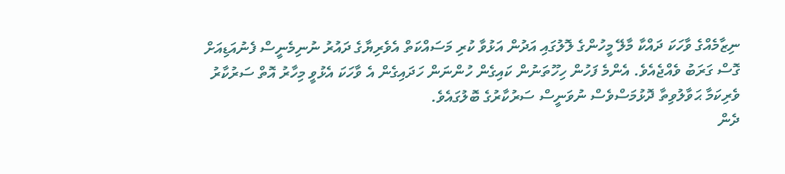ނިޒާމެއްގެ ވާހަކަ ދައްކާ މާލޭ މީހުންގެ ލޮލުގައި އަދުން އަޅުވާ ކުރި މަސައްކަތް އެވެރިޔާގެ ދައުރު ނުނިމެނީސް ފެނުއަޑިއަށް ގޮސް ގަރަބު ވެއްޖެއެވެ. އެންމެ ފަހުން ހިހޫތަނުން ކައިގެން ހުންނަން ހަދައިގެން އެ ވާހަކަ އެޅުވީ މިހާރު އޮތް ސަރުކާރު ވެރިކަމާ ޙަވާލުވިތާ ދޮޅުމަސްވެސް ނުވަނީސް ސަރުކާރުގެ ބޮލުގައެވެ.
ދެން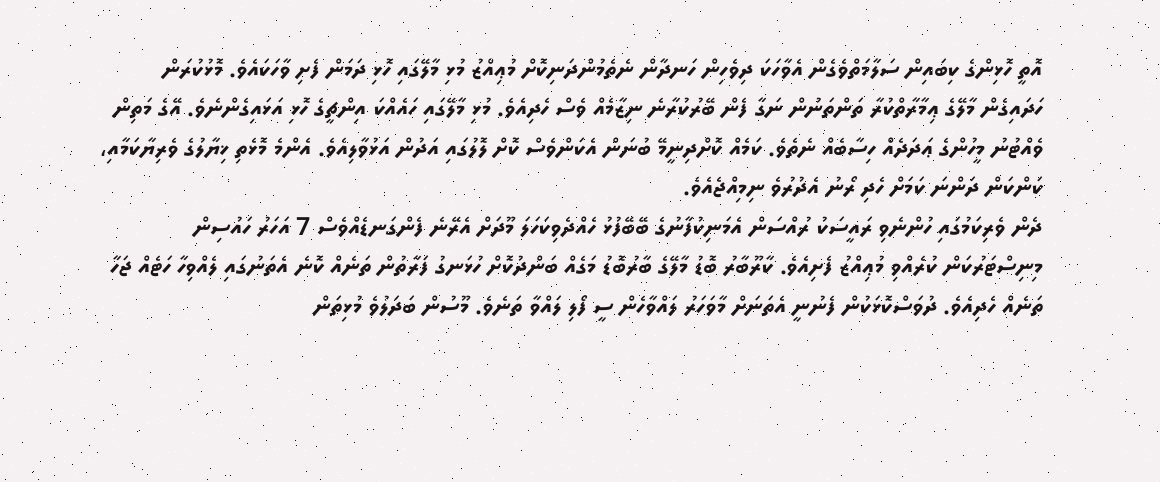އޮތީ ހޮޅިންގެ ކިބައިން ސަލާމަތްވެގެން އެވާހަކަ ދިވެހިން ހަނދާން ނެތެމުންދަނިކޮށް މުޢިއްޒު މުޅި މާލޭގައި ހޮޅި ދަމަން ފެށި ވާހަކައެވެ. މޮޅުކުރަން ހަދައިގެން މާލޭގެ ޢިމާރާތްކުރާ ތަންތަނުން ނަގާ ފެން ބޭރުކުރާނެ ނިޒާމެއް ވެސް ހެދިއެވެ. މުޅި މާލޭގައި ހައެއްކަ އިންޗީގެ ހޮޅި އަޅައިގެންނެވެ. އޭގެ މަތިން ވެއްޓުނު މީހުންގެ ޢަދަދެއް ހިސާބެއް ނެތެވެ. ކަމެއް ކޮށްދިނީމޭ ބުނަން އެކަންވެސް ކޮށް ލޮލުގައި އަދުން އަޅުވާލިއެވެ. އެންމެ މޮޅެތި ޚިޔާލުގެ ވެރިޔާކަމާއި، ކަންކަން ދަންނަ ކަމަށް ހެދި ރޯނު އެދުރުވެ ނިމިއްޖެއެވެ.
ދެން ވެރިކަމުގައި ހުންނެވި ރައީސަކު ރުއްސަން އެމަނިކުފާނުގެ ބޭބޭފުޅު ހެއްދެވިކަހަލަ މޫދަށް އެރޭނެ ފެންގަނޑެއްވެސް 7 އަހަރު ހައުސިން މިނިސްޓަރުކަން ކުރެއްވި މުޢިއްޒު ފެށިއެވެ. ކާރޫބާރު ބޮޑު މާލޭގެ ބާރުބޮޑު މަގެއް ބަންދުކޮށް ހުޅަނގު ފަރާތުން ތަނެއް ކޮނެ އެތަނުގައި ލެއްވިހާ ހަޓެއް ޖަހާ ތަނެއް ހެދިއެވެ. ދުވަސްކޮޅަކުން ފެނުނީ އެތަނަށް މާވަހަރު ލައްވާހެން ސީ ފޯލި ލައްވާ ތަނެވެ. މޫސުން ބަދަލުވެ މުޅިތަން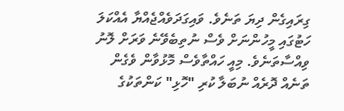ގިރައިގެން ދިޔަ ތަނެވެ. ވައިގަދަވެއްޖެއްޔާ އެއްކަލަ ހަޓުގައި މީހުންނަށް ވެސް ނުތިބެވޭނެ ވަރަށް ލޮނު ވިއްސާތަނެވެ. މިއީ ހައްތާވެސް މޮޅުވާން ވެގެން ތަނެއް ދޮރެއް ނުބަލާ ކުރި "ހޮޅި" ކަންތަކުގެ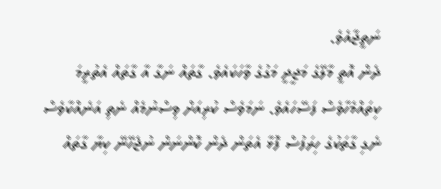ނަތީޖާއެވެ.
ދެން އޮތީ މާލޭގެ މަޖީދީ މަގުގެ ވާހަކައެވެ. ގާތައް ނަގާ އާ ގާތައް އެތުރީމަ ކިތައްމެހާވެސް ފަސޭހައެވެ. ނަމަވެސް ކުރިއަށް ވިސްނުމެއް ނެތި އަނެއްކާވެސް ނެގި ގާތަކުގެ ހިރަފުސް ފޮޅާ އެތަން ދެން ކޮންނަން ނުޖެހޭނޭ ކިޔާ ގާތައް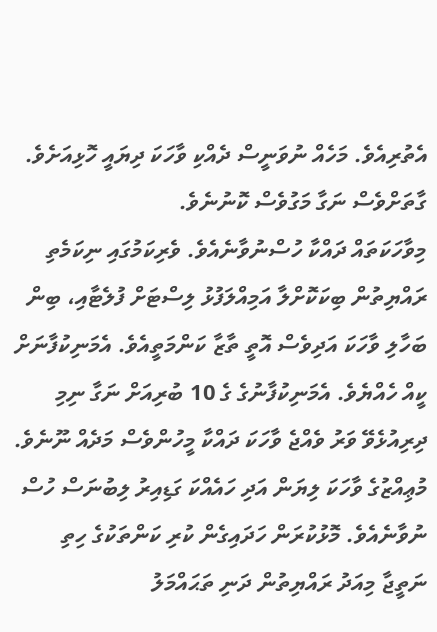އެތުރިއެވެ. މަހެއް ނުވަނީސް ދެއްކި ވާހަކަ ދިޔައީ ހޮޅިއަށެވެ. ގާތަށްވެސް ނަގާ މަގުވެސް ކޮނުނެވެ.
މިވާހަކަތައް ދައްކާ ހުސްނުވާނެއެވެ. ވެރިކަމުގައި ނިކަމެތި ރައްޔިތުން ބިކަކޮށްލާ އަމިއްލަފުޅު ލިސްޓަށް ފުލެޓާއި، ބިން ބަހާލި ވާހަކަ އަދިވެސް އޮތީ ތާޒާ ކަންމަތީއެވެ. އެމަނިކުފާނަށް ކީއް ހެއްޔެވެ. އެމަނިކުފާނުގެ ގެ 10 ބުރިއަށް ނަގާ ނިމި ދިރިއުޅެވޭ ވަރު ވެއްޖެ ވާހަކަ ދައްކާ މީހުންވެސް މަދެއް ނޫނެވެ.
މުޢިއްޒުގެ ވާހަކަ ލިޔަން އަދި ހައެއްކަ ގަޑިއިރު ލިބުނަސް ހުސް ނުވާނެއެވެ. މޮޅުކުރަން ހަދައިގެން ކުރި ކަންތަކުގެ ހިތި ނަތީޖާ މިއަދު ރައްޔިތުން ދަނި ތަޙައްމަލު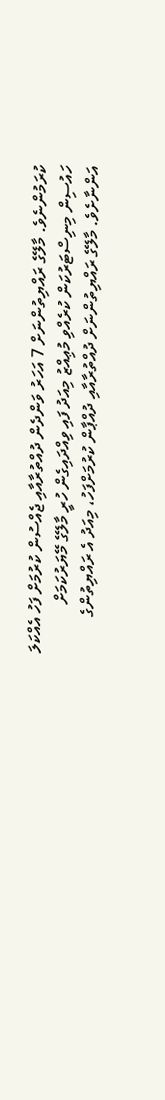ކުރަމުންނެވެ. މާލޭގެ ރައްޔިތުންނަށް 7 އަހަރު ވަންދެން ދުއްތުރާއާއި ޖެއްސުން ކުރުމަށް ފަހު އެއްކަލަ ހައުސިން މިނިސްޓަރުކަން ކުރެއްވި މުޢިއްޒު މިއަދު ފައި ވިއްދައިގެން ހުރީ މާލޭގެ މޭޔަރުކަމަށް އަންނާށެވެ. މާލޭގެ ރައްޔިތުންނަށް ދުއްތުރާއާއި ދުއްޕާން ކުރުމަށްފަހު، މިއަދު އެ ރައްޔިތުންގެ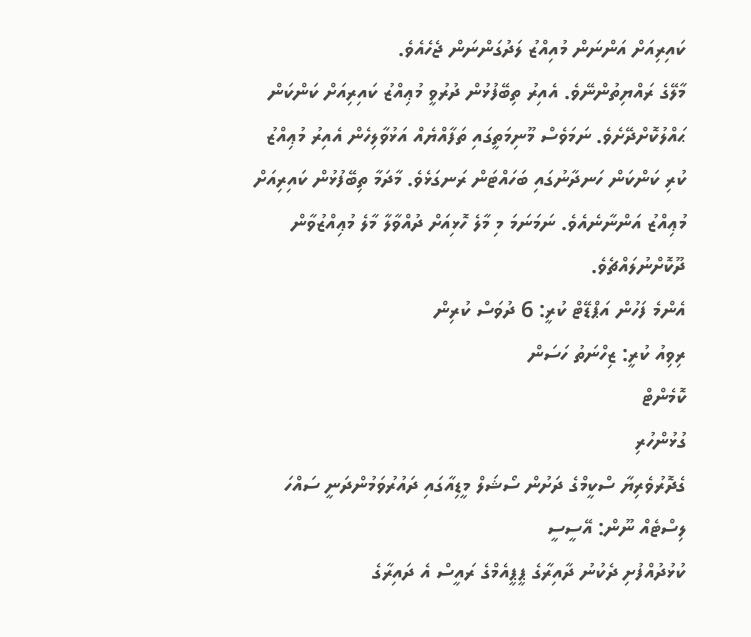ކައިރިއަށް އަންނަން މުއިއްޒު ލަދުގަންނަން ޖެހެއެވެ.
މާލޭގެ ރައްޔިތުންނޭވެ. އެއިރު ތިބޭފުޅުން ދުރުވީ މުޢިއްޒު ކައިރިއަށް ކަންކަން ޙައްލުކޮށްދޭށެވެ. ނަމަވެސް މޫނިމަތީގައި ތަފާއްޔެއް އަޅުވާލިހެން އެއިރު މުޢިއްޒު ކުރި ކަންކަން ހަނދާނުގައި ބަހައްޓަން ރަނގަޅެވެ. މާދަމާ ތިބޭފުޅުން ކައިރިއަށް މުޢިއްޒު އަންނާނެއެވެ. ނަމަނަމަ މި މާލެ ހޮޅިއަށް ދުއްވާލާ މާލެ މުޢިއްޒުވާން ދޫކޮށްނުލައްޗެވެ.
އެންމެ ފަހުން އަޕްޑޭޓް ކުރީ: 6 ދުވަސް ކުރިން
ރިވިއު ކުރީ: ޒިހްނަތު ހަސަން
ކޮމެންޓް
ގުޅުންހުރި
ގެދޮރުވެރިޔާ ސްކީމްގެ ދަށުން ސޯޝަލް މީޑިއާގައި ދައުރުވަމުންދަނީ ސައްހަ ލިސްޓެއް ނޫން: އޭސީސީ
ކުޅުދުއްފުށި ދެކުނު ދާއިރާގެ ޕީޕީއެމްގެ ރައީސް އެ ދައިރާގެ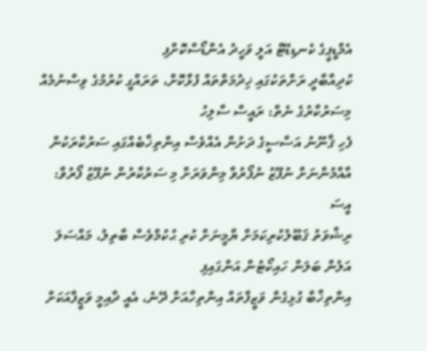އެމްޑީޕީގެ ކެނޑިޑޭޓް އަލީ ވަހީދު އެންޑޯސްކޮށްފި
ކުދިއާބާދީ ރަށްތަކުގައި ޚިދުމަތްތައް ފުޅާކޮށް، ތަރައްގީ ކުރުމުގެ ވިސްނުމެއް މިސަރުކާރުގެ ނެތް: ރައީސް ސާލިހު
ފެހި ޤާނޫނު އަސާސީގެ ދަށުން އެއްވެސް އިންތިޚާބެއްގައި ސަރުކާރަކުން އާއްމުންނަށް ނުފޫޒު ނުފޯރުވާ މިންވަރަށް މި ސަރުކާރުން ނުފޫޒު ފޯރުވާ: އީސަ
ރިޝްވަތު ޤަބޫލުކުރިކަމަށް ޔާމީނަށް ކުރި ޙުކުމްވެސް ބާތިލު، މައްސަލަ އަލުން ބަލަން ހައިކޯޓުން އަންގައިފި
އިންތިޚާބާ ގުޅިގެން ވަޒީފާތައް އިންތިހާއަށް ދޭނެ، އެއީ ދާއިމީ ވަޒީފާއަކަށް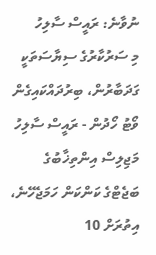ނުވާނެ: ރައީސް ސާލިހު
މި ސަރުކާރުގެ ސިޔާސަތަކީ ގަދަބާރުން، ބިރުދައްކައިގެން ވޯޓު ހޯދުން - ރައީސް ސާލިހު
މަޖިލިސް އިންތިޚާބުގެ ބަޖެޓްގެ ކަންކަން ހަމަޖެހޭނެ، އިތުރަށް 10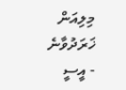މިލިއަން ޚަރަދުވާނެ - އީސީ